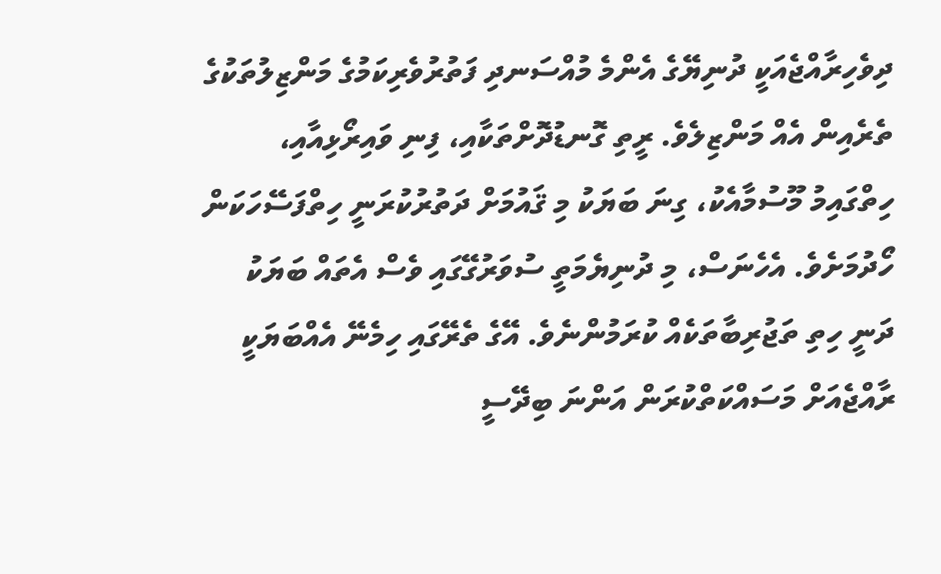ދިވެހިރާއްޖެއަކީ ދުނިޔޭގެ އެންމެ މުއްސަނދި ފަތުރުވެރިކަމުގެ މަންޒިލުތަކުގެ ތެރެއިން އެއް މަންޒިލެވެ. ރީތި ގޮނޑުދޮށްތަކާއި، ފިނި ވައިރޯޅިއާއި، ހިތްގައިމު މޫސުމާއެކު، ގިނަ ބަޔަކު މި ޤައުމަށް ދަތުރުކުރަނީ ހިތްފަސޭހަކަން ހޯދުމަށެވެ. އެހެނަސް، މި ދުނިޔެމަތީ ސުވަރުގޭގައި ވެސް އެތައް ބަޔަކު ދަނީ ހިތި ތަޖުރިބާތަކެއް ކުރަމުންނެވެ. އޭގެ ތެރޭގައި ހިމެނޭ އެއްބަޔަކީ ރާއްޖެއަށް މަސައްކަތްކުރަން އަންނަ ބިދޭސީ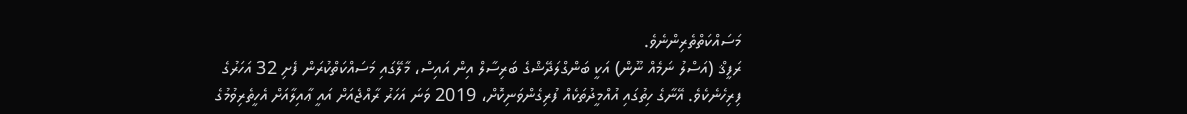މަސައްކަތްތެރިންނެވެ.
ރަފީޤް (އަސްލު ނަމެއް ނޫން) އަކީ ބަންގްލަދޭޝްގެ ބަރިސާލް އިން އައިސް، މާލޭގައި މަސައްކަތްކުރަން ފެށި 32 އަހަރުގެ ފިރިހެނެކެވެ. އޭނާގެ ހިތުގައި އުއްމީދުތަކެއް ފުރިގެންވަނިކޮށް، 2019 ވަނަ އަހަރު ރާއްޖެއަށް އައީ ޢާއިލާއަށް އެހީތެރިވުމުގެ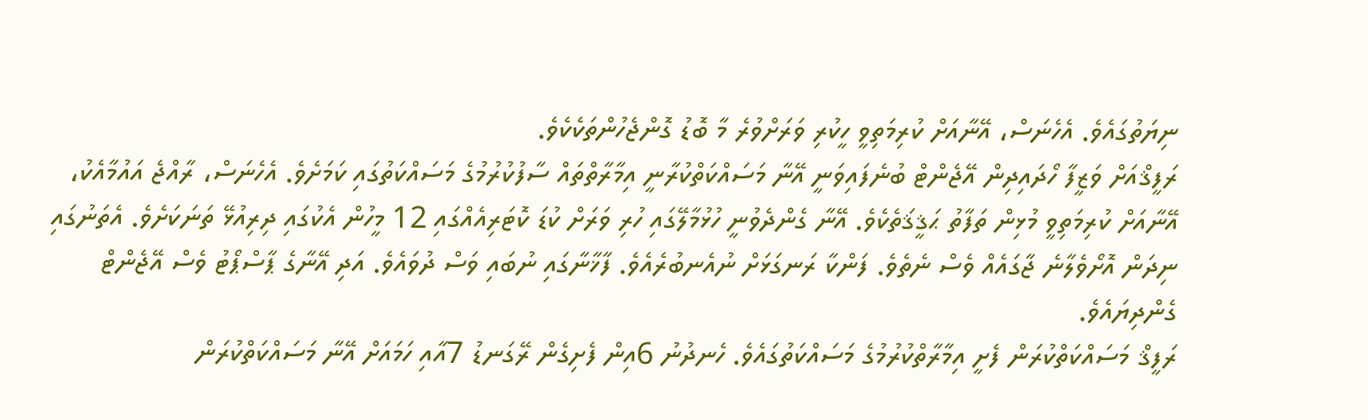ނިޔަތުގައެވެ. އެހެނަސް، އޭނާއަށް ކުރިމަތިވީ ހީކުރި ވަރަށްވުރެ މާ ބޮޑު ގޮންޖެހުންތަކެކެވެ.
ރަފީޤްއަށް ވަޒީފާ ހޯދައިދިން އޭޖެންޓް ބުނެފައިވަނީ އޭނާ މަސައްކަތްކުރާނީ އިމާރާތްތައް ސާފުކުރުމުގެ މަސައްކަތުގައި ކަމަށެވެ. އެހެނަސް، ރާއްޖެ އައުމާއެކު، އޭނާއަށް ކުރިމަތިވީ މުޅިން ތަފާތު ޙަޤީޤަތެކެވެ. އޭނާ ގެންދެވުނީ ހުޅުމާލޭގައި ހުރި ވަރަށް ކުޑަ ކޮޓަރިއެއްގައި 12 މީހުން އެކުގައި ދިރިއުޅޭ ތަނަކަށެވެ. އެތަނުގައި ނިދަން އޮށޯވެލާނެ ޖާގައެއް ވެސް ނެތެވެ. ފަންކާ ރަނގަޅަށް ނުއެނބުރެއެވެ. ފާޚާނާގައި ނުބައި ވަސް ދުވައެވެ. އަދި އޭނާގެ ޕާސްޕޯޓު ވެސް އޭޖެންޓް ގެންދިޔައެވެ.
ރަފީޤް މަސައްކަތްކުރަން ފެށީ އިމާރާތްކުރުމުގެ މަސައްކަތުގައެވެ. ހެނދުނު 6އިން ފެށިގެން ރޭގަނޑު 7އާއި ހަމައަށް އޭނާ މަސައްކަތްކުރަން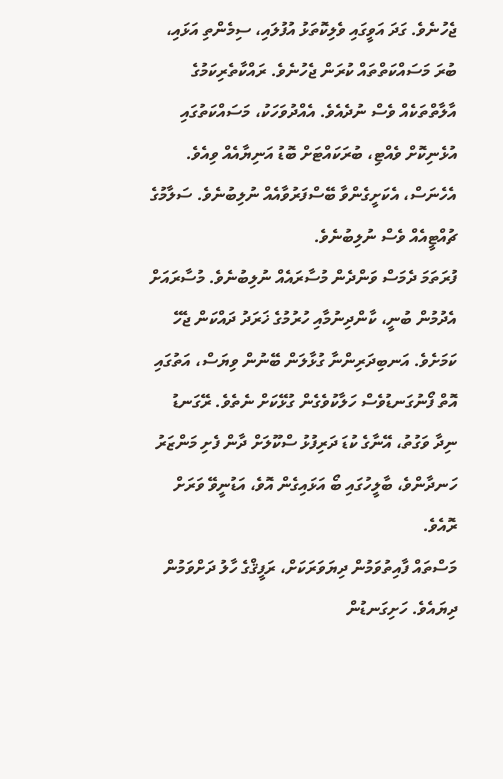ޖެހުނެވެ. ގަދަ އަވީގައި ވެލިކޮތަޅު އުފުލައި، ސިމެންތި އަޅައި، ބުރަ މަސައްކަތްތައް ކުރަން ޖެހުނެވެ. ރައްކާތެރިކަމުގެ އާލާތްތަކެއް ވެސް ނުދެއެވެ. އެއްދުވަހަކު، މަސައްކަތުގައި އުޅެނިކޮށް ވެއްޓި، ބުރަކައްޓަށް ބޮޑު އަނިޔާއެއް ވިއެވެ. އެހެނަސް، އެކަށީގެންވާ ބޭސްފަރުވާއެއް ނުލިބުނެވެ. ސަލާމުގެ ޗުއްޓީއެއް ވެސް ނުލިބުނެވެ.
ފުރަތަމަ ދެމަސް ވަންދެން މުސާރައެއް ނުލިބުނެވެ. މުސާރައަށް އެދުމުން ބުނީ، ކާންދިނުމާއި ހުރުމުގެ ޚަރަދު ދައްކަން ޖެހޭ ކަމަށެވެ. އަނބިދަރިންނާ ގުޅާލަން ބޭނުން ވިޔަސް، އަތުގައި އޮތް ފޯނުގަނޑުވެސް ހަލާކުވެގެން ގުޅޭކަށް ނެތެވެ. ރޭގަނޑު ނިދާ ވަގުތު، އޭނާގެ ކުޑަ ދަރިފުޅު ސްކޫލަށް ދާން ފެށި މަންޒަރު ހަނދާންވެ، ބާލީހުގައި ބޯ އަޅައިގެން އޮވެ، އަޑުނީވޭ ވަރަށް ރޮއެވެ.
މަސްތައް ފާއިތުވަމުން ދިޔަވަރަކަށް، ރަފީޤްގެ ހާލު ދަށްވަމުން ދިޔައެވެ. ހަށިގަނޑުން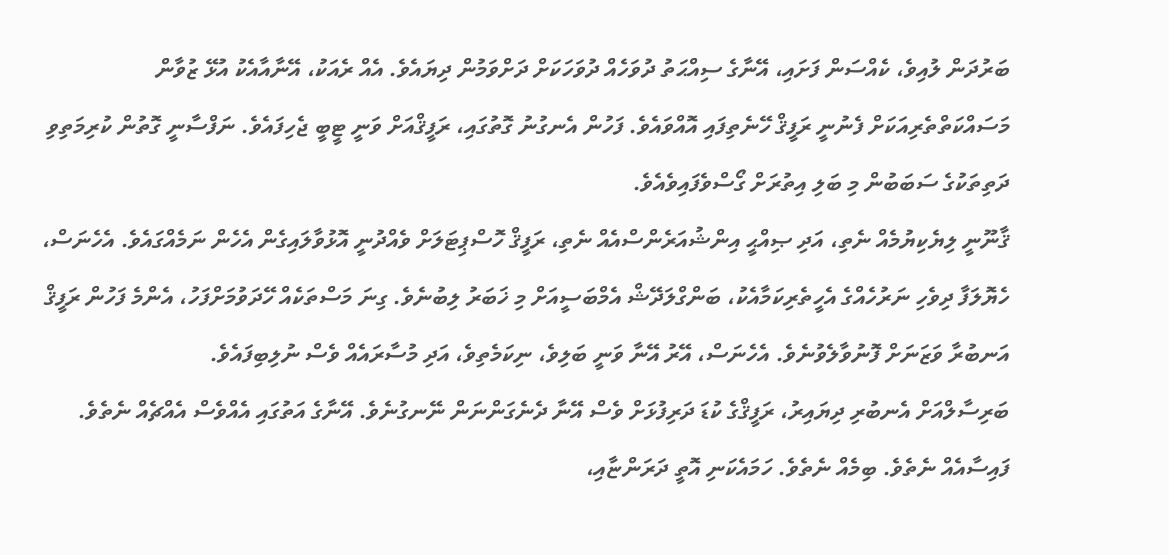ބަރުދަން ލުއިވެ، ކެއްސަން ފަށައި، އޭނާގެ ސިއްޙަތު ދުވަހެއް ދުވަހަކަށް ދަށްވަމުން ދިޔައެވެ. އެއް ރެއަކު، އޭނާއާއެކު އުޅޭ ޒުވާން މަސައްކަތްތެރިއަކަށް ފެނުނީ ރަފީޤް ހޭނެތިފައި އޮއްވައެވެ. ފަހުން އެނގުނު ގޮތުގައި، ރަފީޤްއަށް ވަނީ ޓީބީ ޖެހިފައެވެ. ނަފްސާނީ ގޮތުން ކުރިމަތިވި ދަތިތަކުގެ ސަބަބުން މި ބަލި އިތުރަށް ގޯސްވެފައިވެއެވެ.
ޤާނޫނީ ލިޔެކިޔުމެއް ނެތި، އަދި ޞިއްޙީ އިންޝުއަރެންސްއެއް ނެތި، ރަފީޤް ހޮސްޕިޓަލަށް ވެއްދުނީ އޮޅުވާލައިގެން އެހެން ނަމެއްގައެވެ. އެހެނަސް، ހެޔޮލަފާ ދިވެހި ނަރުހެއްގެ އެހީތެރިކަމާއެކު، ބަންގްލަދޭޝް އެމްބަސީއަށް މި ޚަބަރު ލިބުނެވެ. ގިނަ މަސްތަކެއް ހޭދަވުމަށްފަހު، އެންމެ ފަހުން ރަފީޤް އަނބުރާ ވަޒަނަށް ފޮނުވާލެވުނެވެ. އެހެނަސް، އޭރު އޭނާ ވަނީ ބަލިވެ، ނިކަމެތިވެ، އަދި މުސާރައެއް ވެސް ނުލިބިފައެވެ.
ބަރިސާލްއަށް އެނބުރި ދިޔައިރު، ރަފީޤްގެ ކުޑަ ދަރިފުޅަށް ވެސް އޭނާ ދެނެގަންނަން ނޭނގުނެވެ. އޭނާގެ އަތުގައި އެއްވެސް އެއްޗެއް ނެތެވެ. ފައިސާއެއް ނެތެވެ. ބިމެއް ނެތެވެ. ހަމައެކަނި އޮތީ ދަރަންޏާއި،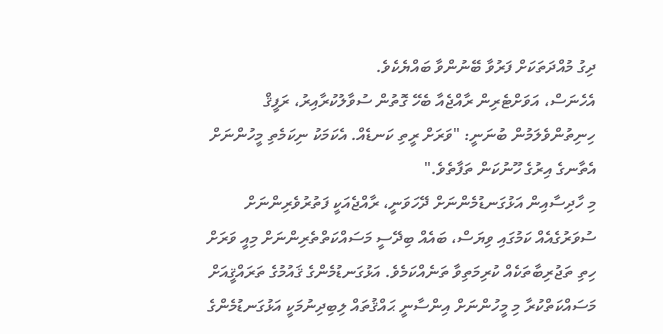ދިގު މުއްދަތަކަށް ފަރުވާ ބޭނުންވާ ބައްޔެކެވެ.
އެހެނަސް، އަވަށްޓެރިން ރާއްޖެއާ ބެހޭ ގޮތުން ސުވާލުކުރާއިރު، ރަފީޤް ހިނިތުންވެލަމުން ބުނަނީ: "ވަރަށް ރީތި ކަނޑެއް. އެކަމަކު ނިކަމެތި މީހުންނަށް އެތާނގެ އިރުގެ ހޫނުކަން ތަފާތެވެ."
މި ހާދިސާއިން އަޅުގަނޑުމެންނަށް ދޭހަވަނީ، ރާއްޖެއަކީ ފަތުރުވެރިންނަށް ސުވަރުގެއެއް ކަމުގައި ވިޔަސް، ބައެއް ބިދޭސީ މަސައްކަތްތެރިންނަށް މިއީ ވަރަށް ހިތި ތަޖުރިބާތަކެއް ކުރިމަތިވާ ތަނެއްކަމެވެ. އަޅުގަނޑުމެންގެ ޤައުމުގެ ތަރައްޤީއަށް މަސައްކަތްކުރާ މި މީހުންނަށް އިންސާނީ ޙައްޤުތައް ލިބިދިނުމަކީ އަޅުގަނޑުމެންގެ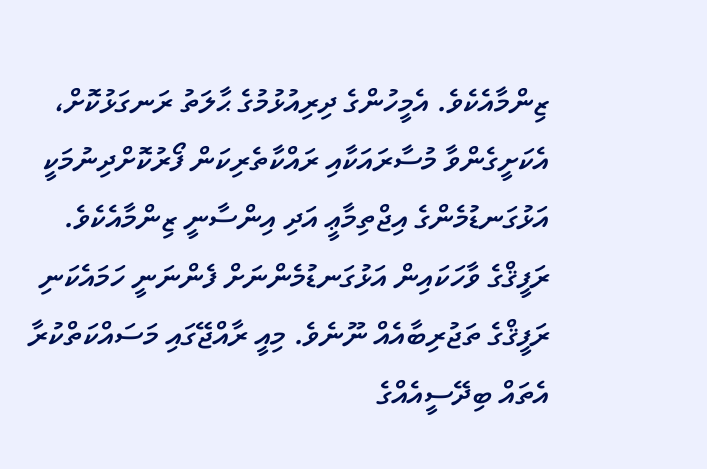ޒިންމާއެކެވެ. އެމީހުންގެ ދިރިއުޅުމުގެ ޙާލަތު ރަނގަޅުކޮށް، އެކަށީގެންވާ މުސާރައަކާއި ރައްކާތެރިކަން ފޯރުކޮށްދިނުމަކީ އަޅުގަނޑުމެންގެ އިޖްތިމާޢީ އަދި އިންސާނީ ޒިންމާއެކެވެ.
ރަފީޤްގެ ވާހަކައިން އަޅުގަނޑުމެންނަށް ފެންނަނީ ހަމައެކަނި ރަފީޤްގެ ތަޖުރިބާއެއް ނޫނެވެ. މިއީ ރާއްޖޭގައި މަސައްކަތްކުރާ އެތައް ބިދޭސީއެއްގެ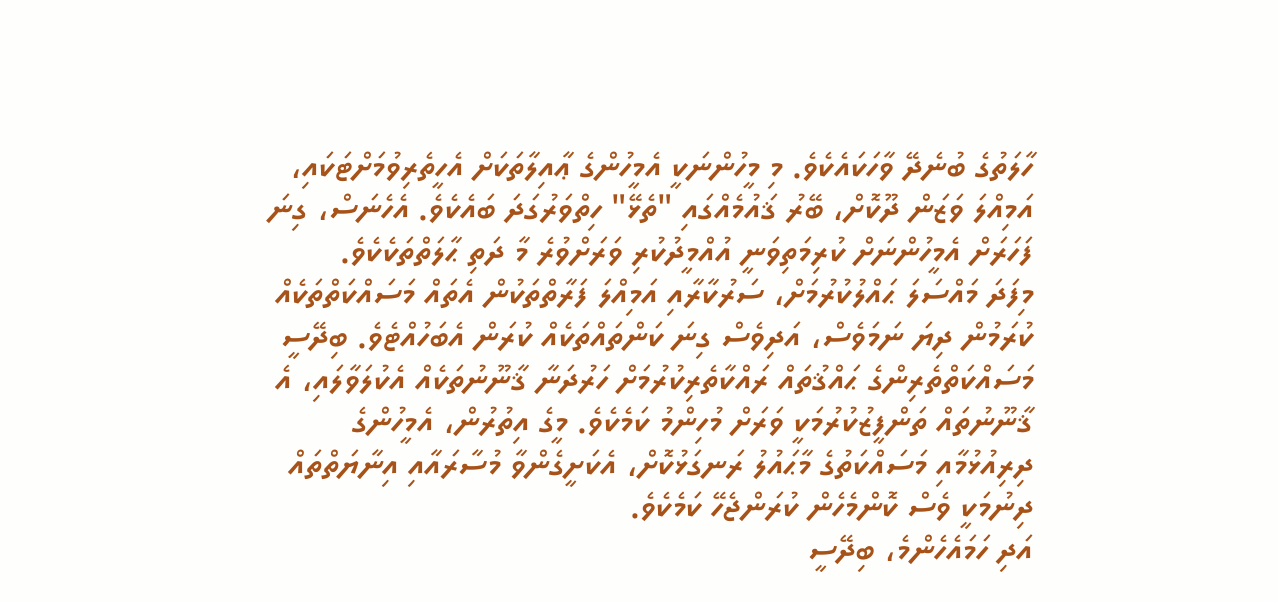ހާލަތުގެ ބުނެދޭ ވާހަކައެކެވެ. މި މީހުންނަކީ އެމީހުންގެ ޢާއިލާތަކަށް އެހީތެރިވުމަށްޓަކައި، އަމިއްލަ ވަޒަން ދޫކޮށް، ބޭރު ޤައުމެއްގައި "ތެޅޭ" ހިތްވަރުގަދަ ބައެކެވެ. އެހެނަސް، ގިނަ ފަހަރަށް އެމީހުންނަށް ކުރިމަތިވަނީ އުއްމީދުކުރި ވަރަށްވުރެ މާ ދަތި ޙާލަތްތަކެކެވެ.
މިފަދަ މައްސަލަ ޙައްލުކުރުމަށް، ސަރުކާރާއި އަމިއްލަ ފަރާތްތަކުން އެތައް މަސައްކަތްތަކެއް ކުރަމުން ދިޔަ ނަމަވެސް، އަދިވެސް ގިނަ ކަންތައްތަކެއް ކުރަން އެބަހުއްޓެވެ. ބިދޭސީ މަސައްކަތްތެރިންގެ ޙައްޤުތައް ރައްކާތެރިކުރުމަށް ހަރުދަނާ ޤާނޫނުތަކެއް އެކުލަވާލައި، އެ ޤާނޫނުތައް ތަންފީޒުކުރުމަކީ ވަރަށް މުހިންމު ކަމެކެވެ. މީގެ އިތުރުން، އެމީހުންގެ ދިރިއުޅުމާއި މަސައްކަތުގެ މާޙައުލު ރަނގަޅުކޮށް، އެކަށީގެންވާ މުސާރައާއި އިނާޔަތްތައް ދިނުމަކީ ވެސް ކޮންމެހެން ކުރަންޖެހޭ ކަމެކެވެ.
އަދި ހަމައެހެންމެ، ބިދޭސީ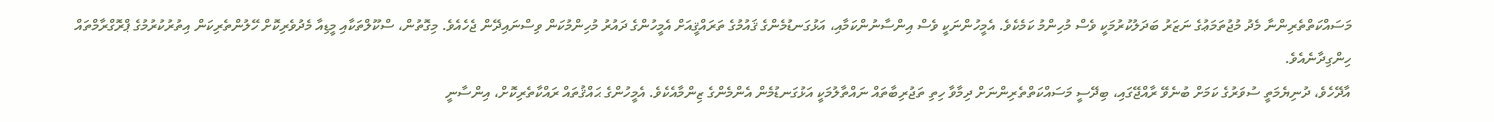މަސައްކަތްތެރިންނާ މެދު މުޖުތަމަޢުގެ ނަޒަރު ބަދަލުކުރުމަކީ ވެސް މުހިންމު ކަމެކެވެ. އެމީހުންނަކީ ވެސް އިންސާނުންކަމާއި، އަޅުގަނޑުމެންގެ ޤައުމުގެ ތަރައްޤީއަށް އެމީހުންގެ ދައުރު މުހިންމުކަން ވިސްނައިދޭން ޖެހެއެވެ. މިގޮތުން، ސްކޫލްތަކާއި މީޑިއާ މެދުވެރިކޮށް ހޭލުންތެރިކަން އިތުރުކުރުމުގެ ޕްރޮގްރާމްތައް ހިންގިދާނެއެވެ.
އާދޭހެވެ، ދުނިޔެމަތީ ސުވަރުގެ ކަމަށް ބުނެވޭ ރާއްޖޭގައި، ބިދޭސީ މަސައްކަތްތެރިންނަށް ދިމާވާ ހިތި ތަޖުރިބާތައް ނައްތާލުމަކީ އަޅުގަނޑުމެން އެންމެންގެ ޒިންމާއެކެވެ. އެމީހުންގެ ޙައްޤުތައް ރައްކާތެރިކޮށް، އިންސާނީ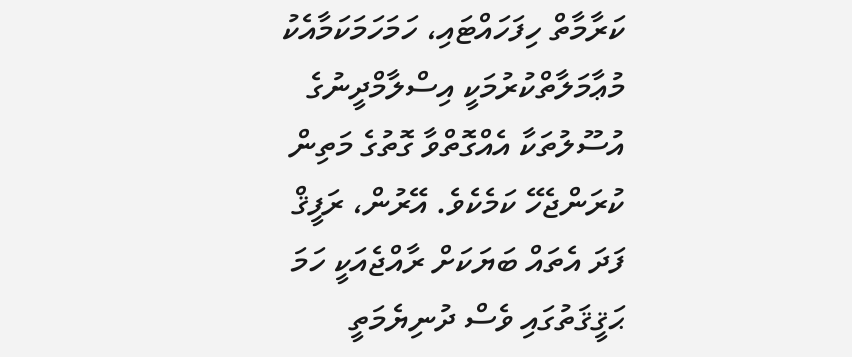ކަރާމާތް ހިފަހައްޓައި، ހަމަހަމަކަމާއެކު މުޢާމަލާތްކުރުމަކީ އިސްލާމްދީނުގެ އުސޫލުތަކާ އެއްގޮތްވާ ގޮތުގެ މަތިން ކުރަންޖެހޭ ކަމެކެވެ. އޭރުން، ރަފީޤް ފަދަ އެތައް ބަޔަކަށް ރާއްޖެއަކީ ހަމަ ޙަޤީޤަތުގައި ވެސް ދުނިޔެމަތީ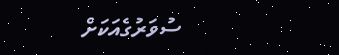ސުވަރުގެއަކަށް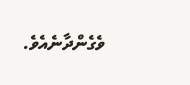ވެގެންދާނެއެވެ.